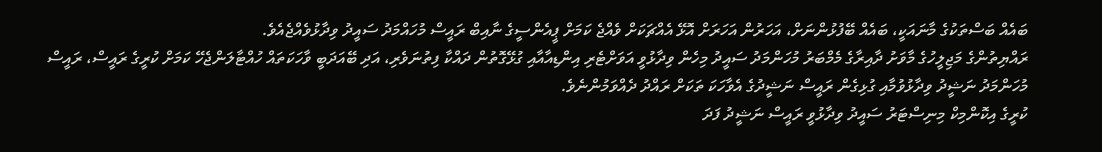ބައެއް ބަސްތަކުގެ މާނައަކީ، ބައެއް ބޭފުޅުންނަށް، އަހަރުން އަހަރަށް އޮޅޭ އެއްޗަކަށް ވެއްޖެ ކަމަށް ޕީއެންސީގެ ނާއިބް ރައީސް މުހައްމަދު ސައީދު ވިދާޅުވެއްޖެއެވެ.
ރައްޔިތުންގެ މަޖިލީހުގެ މާވަށު ދާއިރާގެ މެމްބަރު މުހަންމަދު ސައީދު މިހެން ވިދާޅުވީ އަވަށްޓެރި އިންޑިއާއާއި ގުޅޭގޮތުން ދައްކާ ފިތުނަވެރި، އަދި ބޭއަދަބީ ވާހަކަތައް ހުއްޓާލަންޖެހޭ ކަމަށް ކުރީގެ ރައީސް، ރައީސް މުހަންމަދު ނަޝީދު ވިދާޅުވުމާއި ގުޅިގެން ރައީސް ނަޝީދުގެ އެވާހަކަ ތަކަށް ރައްދު ދެއްވަމުންނެވެ.
ކުރީގެ އިކޮންމިކް މިނިސްޓަރު ސައީދު ވިދާޅުވީ ރައީސް ނަޝީދު ފަދަ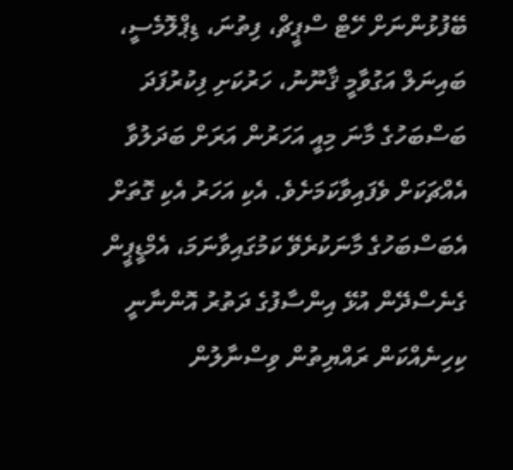ބޭފުޅުންނަށް ހޭޓް ސްޕީޗް، ފިތުނަ، ޑިޕްލޮމެސީ، ބައިނަލް އަގުވާމީ ޤާނޫނު، ހަރުކަށި ފިކުރުފަދަ ބަސްބަހުގެ މާނަ މިއީ އަހަރުން އަރަށް ބަދަލުވާ އެއްޗަކަށް ވެފައިވާކަމަށެވެ. އެކި އަހަރު އެކި ގޮތަށް އެބަސްބަހުގެ މާނަކުރެވޭ ކަމުގައިވާނަމަ، އެމްޑީޕީން ގެނެސްދޭން އުޅޭ އިންސާފުގެ ދަތުރު އޮންނާނީ ކިހިނެއްކަން ރައްޔިތުން ވިސްނާލުން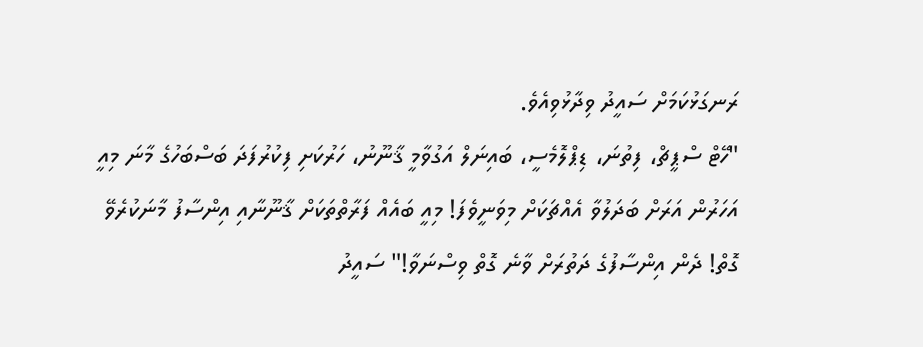ރަނގަޅުކަމަށް ސައީދު ވިދާޅުވިއެވެ.
"ހޭޓް ސްޕީޗް، ފިތުނަ، ޑިޕްލޮމެސީ، ބައިނަލް އަގުވާމީ ޤާނޫނު، ހަރުކަށި ފިކުރުފަދަ ބަސްބަހުގެ މާނަ މިއީ އަހަރުން އަރަށް ބަދަލުވާ އެއްޗަކަށް މިވަނީވެފަ! މިއީ ބައެއް ފަރާތްތަކަށް ޤާނޫނާއި އިންސާފު މާނަކުރެވޭ ގޮތް! ދެން އިންސާފުގެ ދަތުރަށް ވާނެ ގޮތް ވިސްނަވާ!" ސައީދު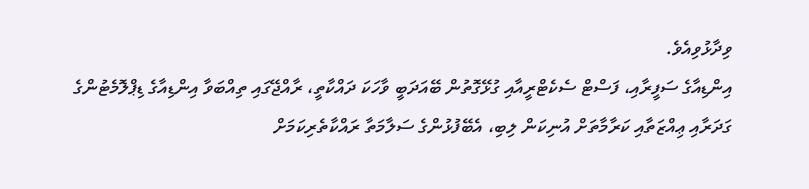ވިދާޅުވިއެވެ.
އިންޑިއާގެ ސަފީރާއި، ފަސްޓް ސެކެޓްރީއާއި ގުޅޭގޮތުން ބޭއަދަބީ ވާހަކަ ދައްކާތީ، ރާއްޖޭގައި ތިއްބަވާ އިންޑިއާގެ ޑިޕްލޮމެޓުންގެ ގަދަރާއި ޢިއްޒަތާއި ކަރާމާތަށް އުނިކަން ލިބި، އެބޭފުޅުންގެ ސަލާމަތާ ރައްކާތެރިކަމަށް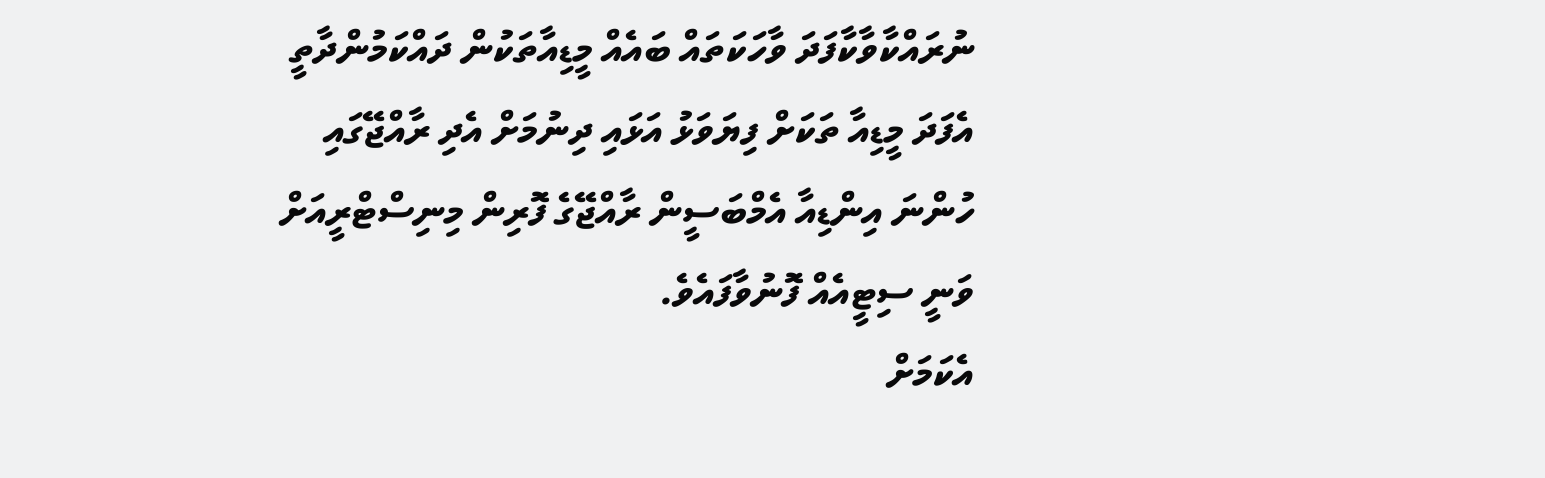ނުރައްކާވާކާފަދަ ވާހަކަތައް ބައެއް މީޑިއާތަކުން ދައްކަމުންދާތީ އެފަދަ މީޑިއާ ތަކަށް ފިޔަވަޅު އަޅައި ދިނުމަށް އެދި ރާއްޖޭގައި ހުންނަ އިންޑިއާ އެމްބަސީން ރާއްޖޭގެ ފޮރިން މިނިސްޓްރީއަށް ވަނީ ސިޓީއެއް ފޮނުވާފައެވެ.
އެކަމަށް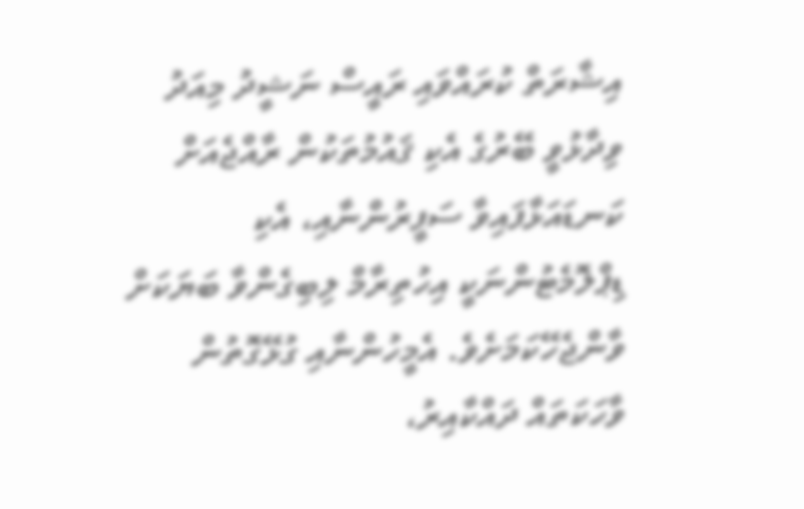އިޝާރަތް ކުރައްވައި ރައީސް ނަޝީދު މިއަދު ވިދާޅުވީ ބޭރުގެ އެކި ޤައުމުތަކުން ރާއްޖެއަށް ކަނޑައަޅާފައިވާ ސަފީރުންނާއި، އެކި ޑިޕްލޮމެޓުންނަކީ އިހުތިރާމް ލިބިގެންވާ ބަޔަކަށް ވާންޖެހޭކަމަށެވެ. އެމީހުންނާއި ގުޅޭގޮތުން ވާހަކަތައް ދައްކާއިރު،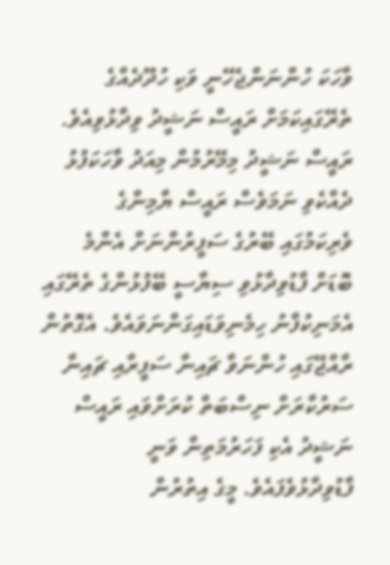ވާހަކަ ހުންނަންޖެހޭނީ ވަކި ހުދޫދެއްގެ ތެރޭގައިކަމަށް ރައީސް ނަޝީދު ވިދާޅުވިއެވެ.
ރައީސް ނަޝީދު މިމޭރުމުން މިއަދު ވާހަކަފުޅު ދެއްކެވި ނަމަވެސް ރައީސް ޔާމިންގެ ވެރިކަމުގައި ބޭރުގެ ސަފީރުންނަށް އެންމެ ބޮޑަށް ފާޑުވިދާޅުވި ސިޔާސީ ބޭފުޅުންގެ ތެރޭގައި އެމަނިކުފާނު ހިމެނިވަޑައިގަންނަވައެވެ. އެގޮތުން ރާއްޖޭގައި ހުންނަވާ ޗައިނާ ސަފީރާއި ޗައިނާ ސަރުކާރަށް ނިސްބަތް ކުރަށްވައި ރައީސް ނަޝީދު އެކި ފަހަރުމަތިން ވަނީ ފާޑުވިދާޅުވެފައެވެ. މީގެ އިތުރުން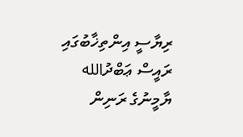ރިޔާސީ އިންތިޚާބުގައި ރައީސް ޢަބްދުالله ޔާމީނުގެ ރަނިން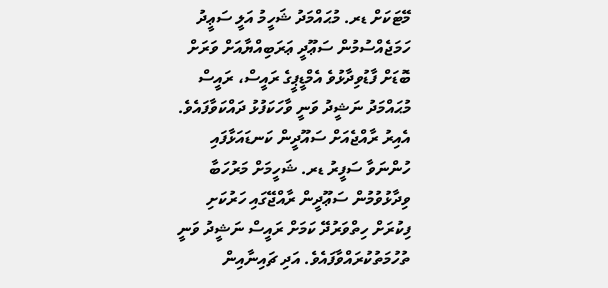މޭޓަކަށް ޑރ. މުޙައްމަދު ޝަހީމު އަލީ ސަޢީދު ހަމަޖެއްސުމުން ސަޢޫދީ ޢަރަބިއްޔާއަށް ވަރަށް ބޮޑަށް ފާޑުވިދާޅުވެ އެމްޑީޕީގެ ރައީސް، ރައީސް މުޙައްމަދު ނަޝީދު ވަނީ ވާހަކަފުޅު ދައްކަވާފައެވެ.
އެއިރު ރާއްޖެއަށް ސައޫދީން ކަނޑައަޅާފައި ހުންނަވާ ސަފީރު ޑރ. ޝަހީމަށް މަރުހަބާ ވިދާޅުވުމުން ސަޢޫދީން ރާއްޖޭގައި ހަރުކަށި ފިކުރަށް ހިތްވަރުދޭ ކަމަށް ރައީސް ނަޝީދު ވަނީ ތުހުމަތުކުރައްވާފައެވެ. އަދި ޗައިނާއިން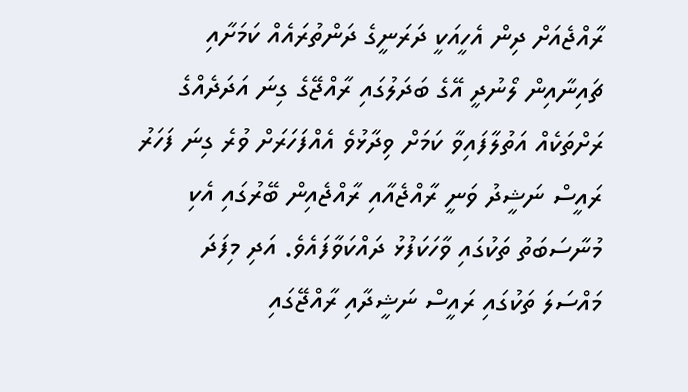ރާއްޖެއަށް ދިން އެހީއަކީ ދަރަނީގެ ދަންތުރައެއް ކަމަށާއި ޗައިނާއިން ލޯނުދީ އޭގެ ބަދަލުގައި ރާއްޖޭގެ ގިނަ އަދަދެއްގެ ރަށްތަކެއް އަތުލާފައިވާ ކަމަށް ވިދާޅުވެ އެއްފަހަރަށް ވުރެ ގިނަ ފަހަރު ރައީސް ނަޝީދު ވަނީ ރާއްޖެއާއި ރާއްޖެއިން ބޭރުގައި އެކި މުނާސަބަތު ތަކުގައި ވާހަކަފުޅު ދައްކަވާފައެވެ. އަދި މިފަދަ މައްސަލަ ތަކުގައި ރައީސް ނަޝީދާއި ރާއްޖޭގައި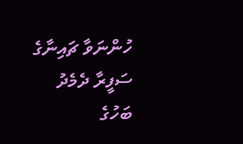ހުންނަވާ ޗައިނާގެ ސަފީރާ ދެމެދު ބަހުގެ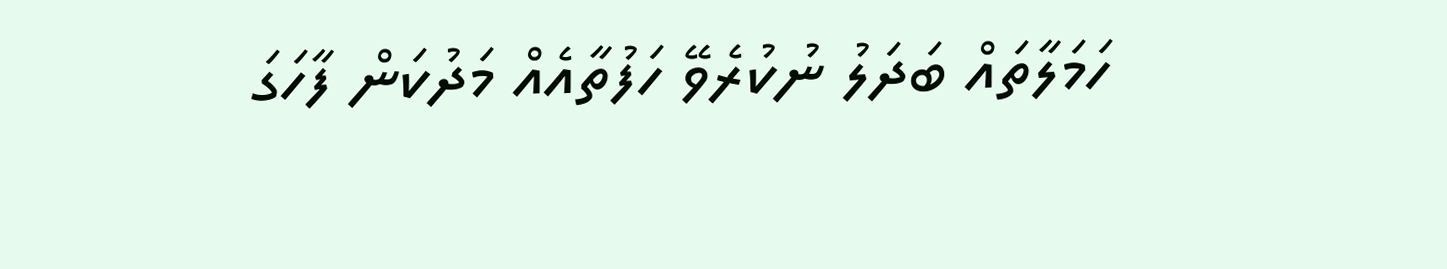ހަމަލާތައް ބަދަލު ނުކުރެވޭ ހަފުތާއެއް މަދުކަން ފާހަގަ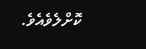ކޮށްލެވެއެވެ.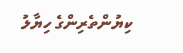ކިޔުންތެރިންގެ ހިޔާލު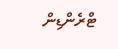ޓްރެންޑިން